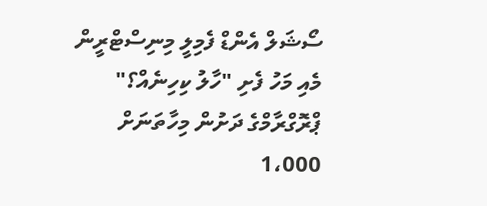ސޯޝަލް އެންޑް ފެމިލީ މިނިސްޓްރީން މެއި މަހު ފެށި "ހާލު ކިހިނެއް؟" ޕްރޮގްރާމްގެ ދަށުން މިހާތަނަށް 1،000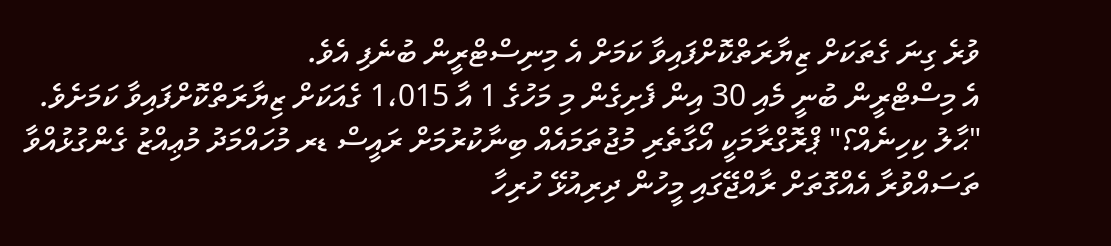ވުރެ ގިނަ ގެތަކަށް ޒިޔާރަތްކޮށްފައިވާ ކަމަށް އެ މިނިސްޓްރީން ބުނެފި އެވެ.
އެ މިސްޓްރީން ބުނީ މެއި 30 އިން ފެށިގެން މި މަހުގެ 1 އާ 1،015 ގެއަކަށް ޒިޔާރަތްކޮށްފައިވާ ކަމަށެވެ.
"ޙާލު ކިހިނެއް؟" ޕްރޮގްރާމަކީ އޯގާތެރި މުޖުތަމައެއް ބިނާކުރުމަށް ރައީސް ޑރ މުހައްމަދު މުޢިއްޒު ގެންގުޅުއްވާ ތަސައްވުރާ އެއްގޮތަށް ރާއްޖޭގައި މީހުން ދިރިއުޅޭ ހުރިހާ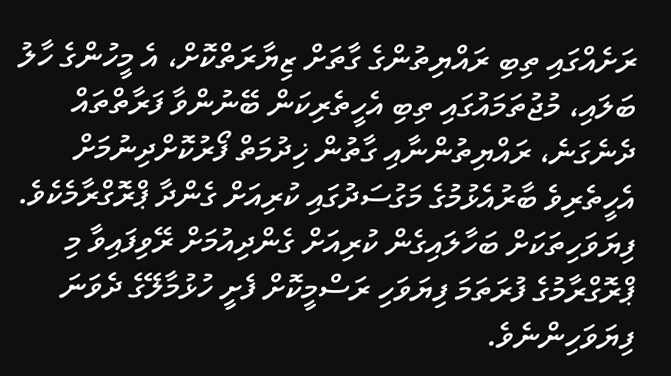ރަށެއްގައި ތިބި ރައްޔިތުންގެ ގާތަށް ޒިޔާރަތްކޮށް، އެ މީހުންގެ ހާލު ބަލައި، މުޖުތަމައުގައި ތިބި އެހީތެރިކަން ބޭނުންވާ ފަރާތްތައް ދެނެގަނެ، ރައްޔިތުންނާއި ގާތުން ޚިދުމަތް ފޯރުކޮށްދިނުމަށް އެހީތެރިވެ ބާރުއެޅުމުގެ މަގުސަދުގައި ކުރިއަށް ގެންދާ ޕްރޮގްރާމެކެވެ.
ފިޔަވަހިތަކަށް ބަހާލައިގެން ކުރިއަށް ގެންދިއުމަށް ރޭވިފައިވާ މި ޕްރޮގްރާމުގެ ފުރަތަމަ ފިޔަވަހި ރަސްމީކޮށް ފެށީ ހުޅުމާލޭގެ ދެވަނަ ފިޔަވަހިންނެވެ.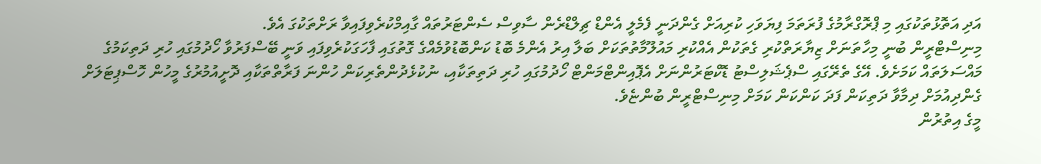އަދި އަތޮޅުތަކުގައި މި ޕްރޮގްރާމުގެ ފުރަތަމަ ފިޔަވަހި ކުރިއަށް ގެންދަނީ ފެމެލީ އެންޑް ޗިލްޑްރެން ސާވިސް ސެންޓަރުތައް ގާއިމްކުރެވިފައިވާ ރަށްތަކުގަ އެވެ.
މިނިސްޓްރީން ބުނީ މިހާތަނަށް ޒިޔާރަތްކުރި ގެތަކުން އެއްކުރި މައުލޫމާތުތަކަށް ބަލާ އިރު އެންމެ ބޮޑު ކަންބޮޑުވުމެއްގެ ގޮތުގައި ފާހަގަކުރެވިފައި ވަނީ ބޭސްފަރުވާ ހޯދުމުގައި ހުރި ދަތިކަމުގެ މައްސަލަތައް ކަމަށެވެ. އޭގެ ތެރޭގައި ސްޕެޝަލިސްޓު ޑޮކްޓަރުންނަށް އެޕޮއިންޓްމަންޓް ހޯދުމުގައި ހުރި ދަތިތަކާއި، ނުކުޅެދުންތެރިކަން ހުންނަ ފަރާތްތަކާއި ދޮށީއުމުރުގެ މީހުން ހޮސްޕިޓަލަށް ގެންދިއުމަށް ދިމާވާ ދަތިކަން ފަދަ ކަންކަން ކަމަށް މިނިސްޓްރީން ބުންޏެވެ.
މީގެ އިތުރުން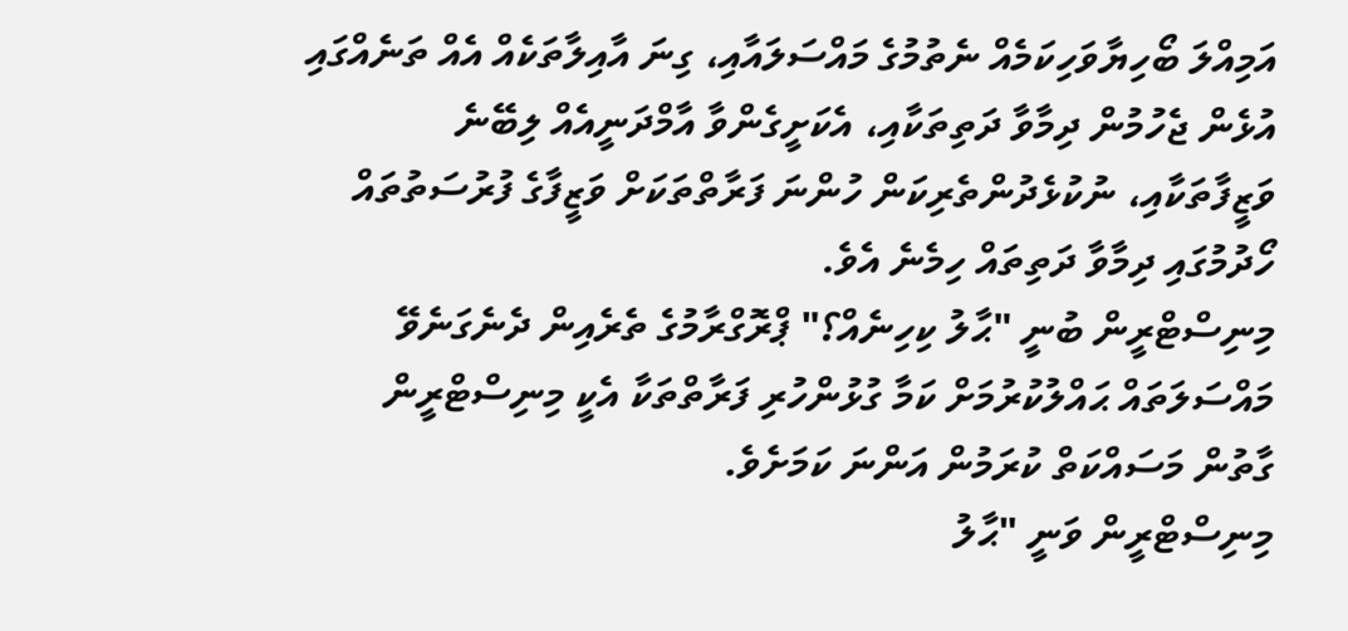އަމިއްލަ ބޯހިޔާވަހިކަމެއް ނެތުމުގެ މައްސަލައާއި، ގިނަ އާއިލާތަކެއް އެއް ތަނެއްގައި އުޅެން ޖެހުމުން ދިމާވާ ދަތިތަކާއި، އެކަށީގެންވާ އާމްދަނީއެއް ލިބޭނެ ވަޒީފާތަކާއި، ނުކުޅެދުންތެރިކަން ހުންނަ ފަރާތްތަކަށް ވަޒީފާގެ ފުރުސަތުތައް ހޯދުމުގައި ދިމާވާ ދަތިތައް ހިމެނެ އެވެ.
މިނިސްޓްރީން ބުނީ "ޙާލު ކިހިނެއް؟" ޕްރޮގްރާމުގެ ތެރެއިން ދެނެގަނެވޭ މައްސަލަތައް ޙައްލުކުރުމަށް ކަމާ ގުޅުންހުރި ފަރާތްތަކާ އެކީ މިނިސްޓްރީން ގާތުން މަސައްކަތް ކުރަމުން އަންނަ ކަމަށެވެ.
މިނިސްޓްރީން ވަނީ "ޙާލު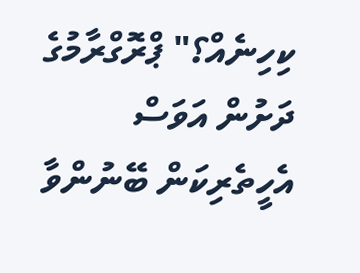ކިހިނެއް؟" ޕްރޮގްރާމުގެ ދަށުން އަވަސް އެހީތެރިކަން ބޭނުންވާ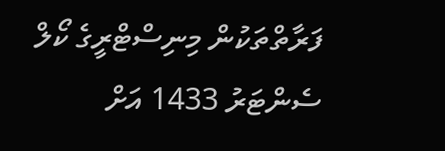ފަރާތްތަކުން މިނިސްޓްރީގެ ކޯލް ސެންޓަރު 1433 އަށް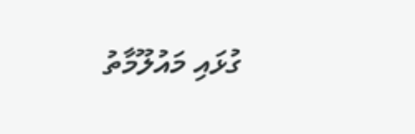ގުޅައި މައުލޫމާތު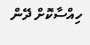ހިއްސާކޮށް ދޭން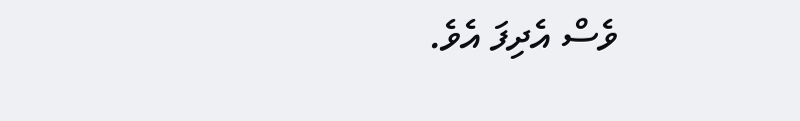ވެސް އެދިފަ އެވެ.